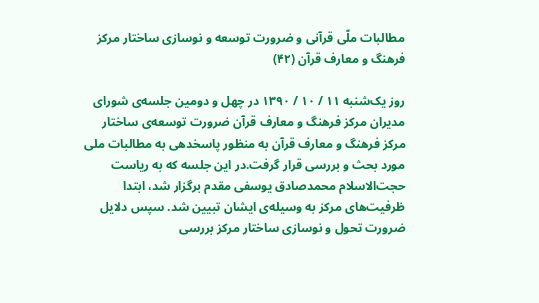مطالبات ملّی قرآنی و ضرورت توسعه‌ و نوسازی ساختار مرکز فرهنگ و معارف قرآن (۴۲)

روز یک‌شنبه ۱۱ / ۱۰ / ۱۳۹۰ در چهل و دومین جلسه‌ی شورای مدیران مرکز فرهنگ و معارف قرآن ضرورت توسعه‌ی ساختار مرکز فرهنگ و معارف قرآن به منظور پاسخدهی به مطالبات ملی مورد بحث و بررسی قرار گرفت.در این جلسه که به ریاست حجت‌الاسلام محمدصادق یوسفی مقدم برگزار شد، ابتدا ظرفیت‌های مرکز به وسیله‌ی ایشان تبیین شد. سپس دلایل ضرورت تحول و نوسازی ساختار مرکز بررسی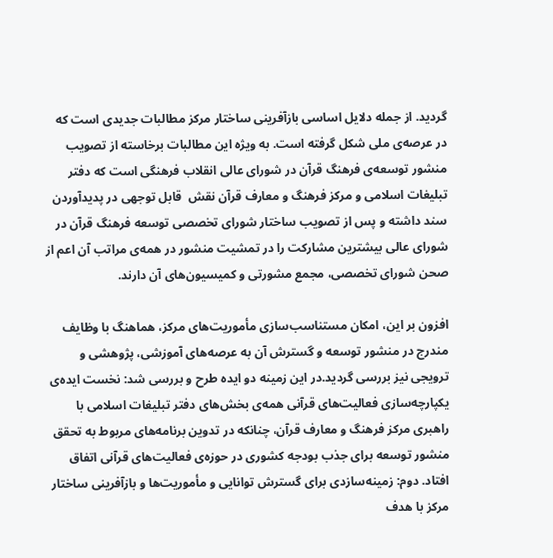گردید. از جمله دلایل اساسی بازآفرینی ساختار مرکز مطالبات جدیدی است که در عرصه‌ی ملی شکل گرفته است. به ویژه این مطالبات برخاسته از تصویب منشور توسعه‌ی فرهنگ قرآن در شورای عالی انقلاب فرهنگی است که دفتر تبلیغات اسلامی و مرکز فرهنگ و معارف قرآن نقش  قابل توجهی در پدیدآوردن سند داشته و پس از تصویب ساختار شورای تخصصی توسعه فرهنگ قرآن در شورای عالی بیشترین مشارکت را در تمشیت منشور در همه‌ی مراتب آن اعم از صحن شورای تخصصی، مجمع مشورتی و کمیسیون‌های آن دارند.

افزون بر این، امکان مستناسب‌سازی مأموریت‌های مرکز، هماهنگ با وظایف مندرج در منشور توسعه و گسترش آن به عرصه‌های آموزشی، پژوهشی و ترویجی نیز بررسی گردید.در این زمینه دو ایده طرح و بررسی شد: نخست ایده‌ی یکپارچه‌سازی فعالیت‌های قرآنی همه‌ی بخش‌های دفتر تبلیغات اسلامی با راهبری مرکز فرهنگ و معارف قرآن، چنانکه در تدوین برنامه‌های مربوط به تحقق منشور توسعه برای جذب بودجه کشوری در حوزه‌ی فعالیت‌های قرآنی اتفاق افتاد. دوم: زمینه‌سازدی برای گسترش توانایی و مأموریت‌ها و بازآفرینی ساختار مرکز با هدف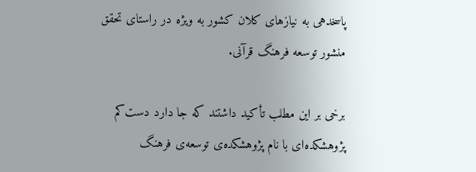پاسخدهی به نیازهای کلان کشور به ویژه در راستای تحقق منشور توسعه فرهنگ قرآنی.

برخی بر این مطلب تأکید داشتند که جا دارد دست‌کم پژوهشکده‌ای با نام پژوهشکده‌ی توسعه‌ی فرهنگ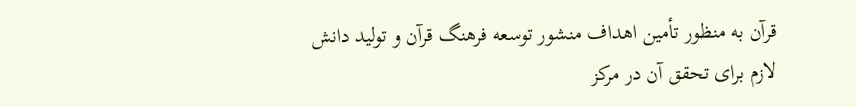قرآن به منظور تأمین اهداف منشور توسعه فرهنگ قرآن و تولید دانش لازم برای تحقق آن در مرکز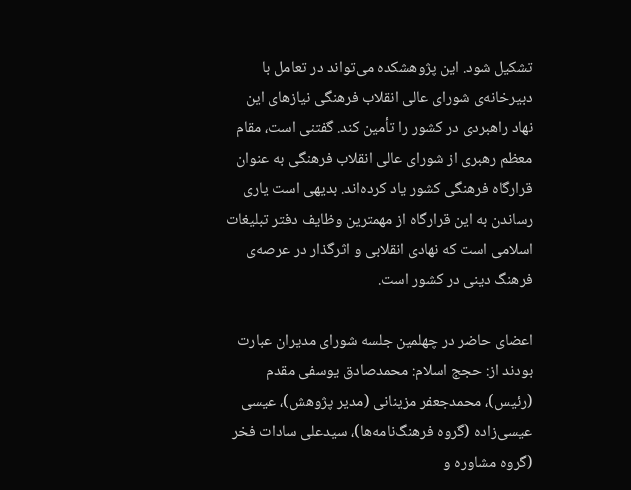تشکیل شود. این پژوهشکده می‌تواند در تعامل با دبیرخانه‌ی شورای عالی انقلاب فرهنگی نیازهای این نهاد راهبردی در کشور را تأمین کند. گفتنی است، مقام معظم رهبری از شورای عالی انقلاب فرهنگی به عنوان قرارگاه فرهنگی کشور یاد کرده‌اند. بدیهی است یاری رساندن به این قرارگاه از مهمترین وظایف دفتر تبلیغات اسلامی است که نهادی انقلابی و اثرگذار در عرصه‌ی فرهنگ دینی در کشور است.

اعضای حاضر در چهلمین جلسه شورای مدیران عبارت بودند از: حجج اسلام: محمدصادق یوسفی مقدم (رئیس)، محمدجعفر مزینانی (مدیر پژوهش)، عیسی عیسی‌زاده (گروه فرهنگ‌نامه‌ها)، سیدعلی سادات فخر (گروه مشاوره و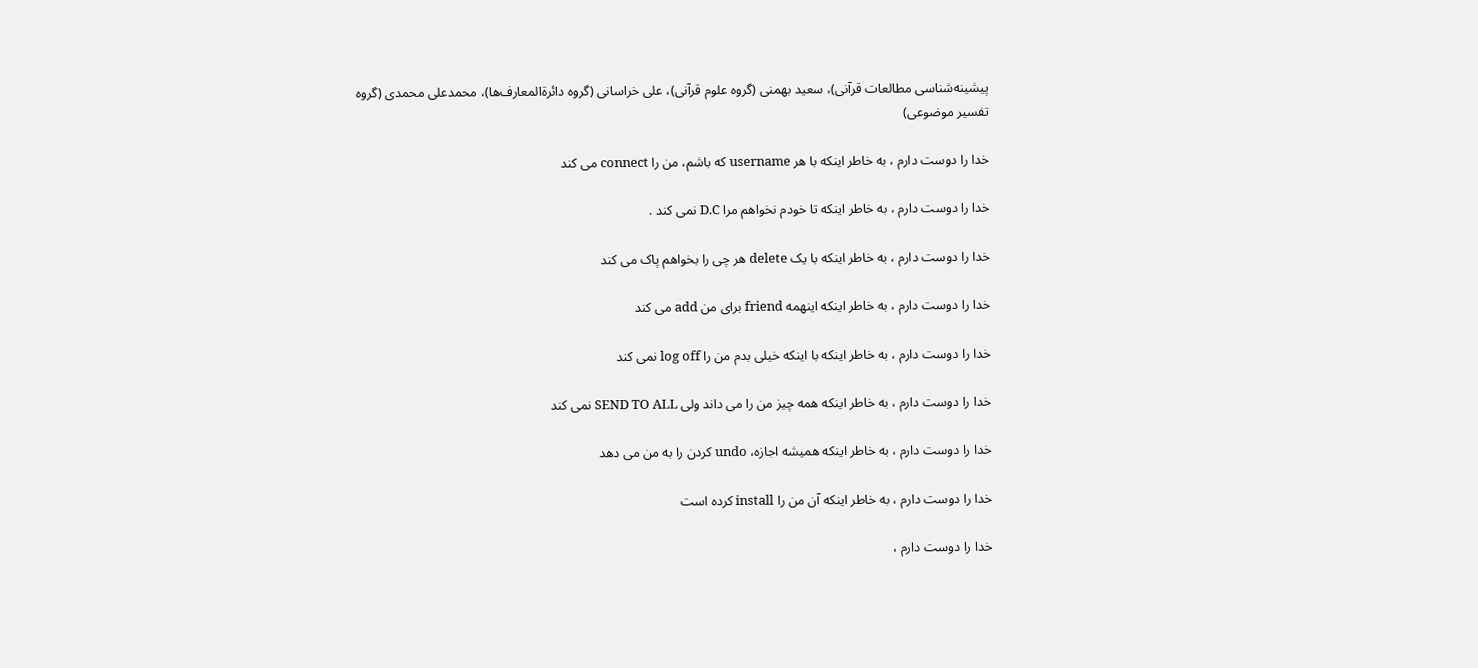پیشینه‌شناسی مطالعات قرآنی)، سعید بهمنی (گروه علوم قرآنی)، علی خراسانی (گروه دائرةالمعارف‌ها)، محمدعلی محمدی (گروه تفسیر موضوعی)

خدا را دوست دارم ، به خاطر اینکه با هر username که باشم، من را connect می کند

خدا را دوست دارم ، به خاطر اینکه تا خودم نخواهم مرا D.C نمی کند .

خدا را دوست دارم ، به خاطر اینکه با یک delete هر چی را بخواهم پاک می کند

خدا را دوست دارم ، به خاطر اینکه اینهمه friend برای من add می کند

خدا را دوست دارم ، به خاطر اینکه با اینکه خیلی بدم من را log off نمی کند

خدا را دوست دارم ، به خاطر اینکه همه چیز من را می داند ولی SEND TO ALL نمی کند

خدا را دوست دارم ، به خاطر اینکه همیشه اجازه، undo کردن را به من می دهد

خدا را دوست دارم ، به خاطر اینکه آن من را install کرده است

خدا را دوست دارم ،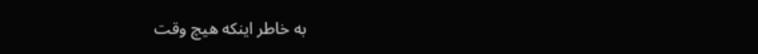به خاطر اینکه هیچ وقت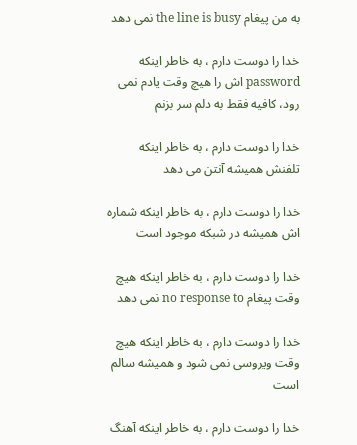به من پیغام the line is busy نمی دهد

خدا را دوست دارم ، به خاطر اینکه password اش را هیچ وقت یادم نمی رود، کافیه فقط به دلم سر بزنم

خدا را دوست دارم ، به خاطر اینکه تلفنش همیشه آنتن می دهد

خدا را دوست دارم ، به خاطر اینکه شماره اش همیشه در شبکه موجود است

خدا را دوست دارم ، به خاطر اینکه هیچ وقت پیغام no response to نمی دهد

خدا را دوست دارم ، به خاطر اینکه هیچ وقت ویروسی نمی شود و همیشه سالم است

خدا را دوست دارم ، به خاطر اینکه آهنگ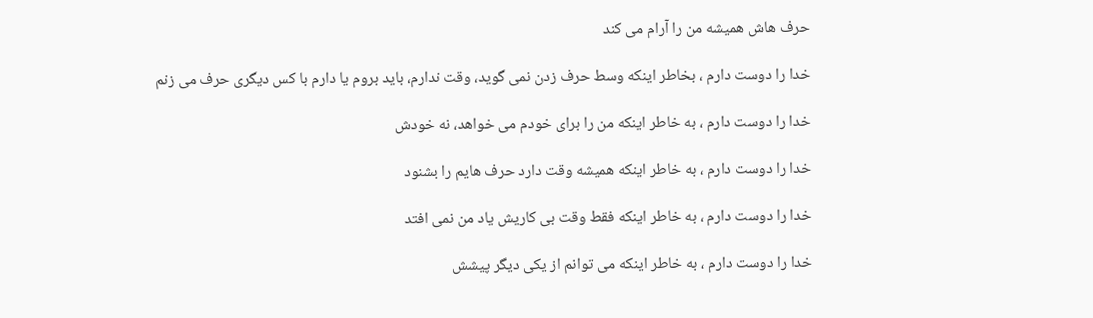حرف هاش همیشه من را آرام می کند

خدا را دوست دارم ، بخاطر اینکه وسط حرف زدن نمی گوید، وقت ندارم، باید بروم یا دارم با کس دیگری حرف می زنم

خدا را دوست دارم ، به خاطر اینکه من را برای خودم می خواهد، نه خودش

خدا را دوست دارم ، به خاطر اینکه همیشه وقت دارد حرف هایم را بشنود

خدا را دوست دارم ، به خاطر اینکه فقط وقت بی کاریش یاد من نمی افتد

خدا را دوست دارم ، به خاطر اینکه می توانم از یکی دیگر پیشش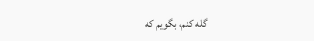گله کنم، بگویم که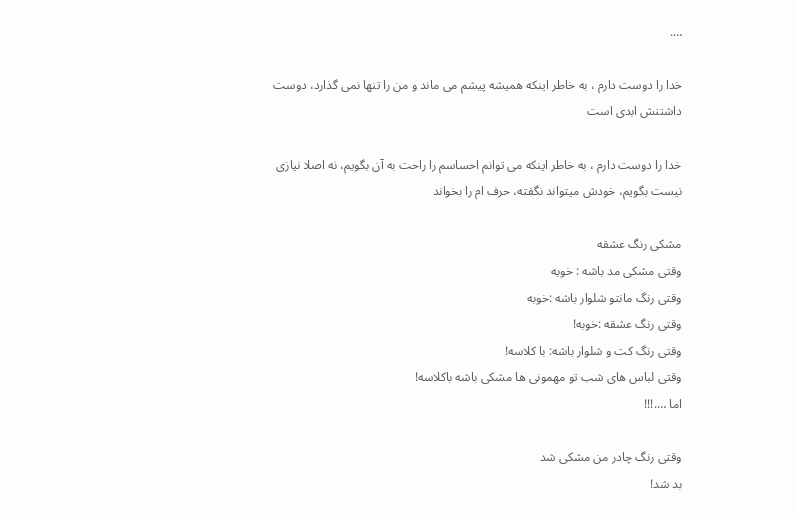….

خدا را دوست دارم ، به خاطر اینکه همیشه پیشم می ماند و من را تنها نمی گذارد، دوست داشتنش ابدی است

خدا را دوست دارم ، به خاطر اینکه می توانم احساسم را راحت به آن بگویم، نه اصلا نیازی نیست بگویم، خودش میتواند نگفته، حرف ام را بخواند

مشکی رنگ عشقه
وقتی مشکی مد باشه : خوبه
وقتی رنگ مانتو شلوار باشه :خوبه
وقتی رنگ عشقه :خوبه!
وقتی رنگ کت و شلوار باشه: با کلاسه!
وقتی لباس های شب تو مهمونی ها مشکی باشه باکلاسه!
اما ….!!!

وقتی رنگ چادر من مشکی شد
بد شد!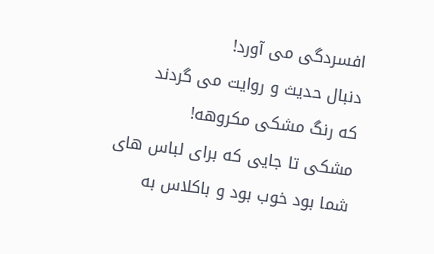افسردگی می آورد!
دنبال حدیث و روایت می گردند
که رنگ مشکی مکروهه!
مشکی تا جایی که برای لباس های شما بود خوب بود و باکلاس به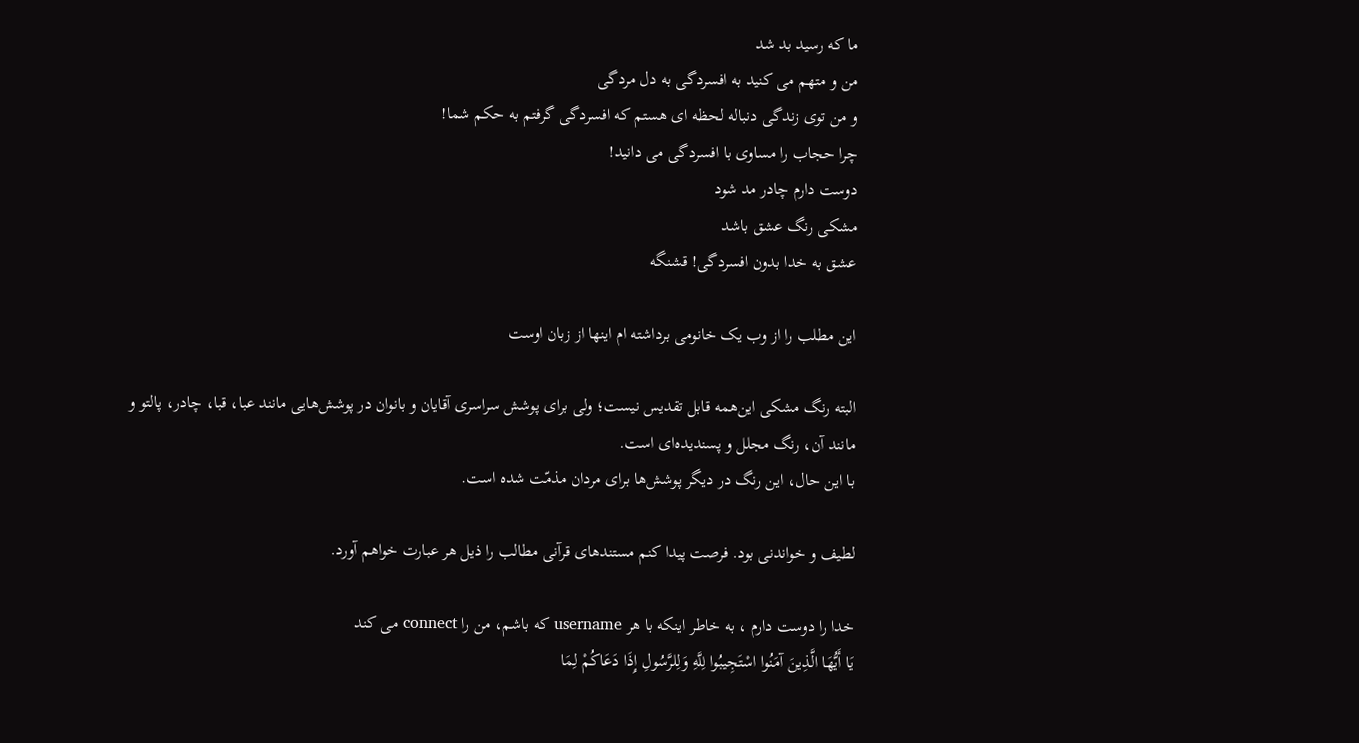ما که رسید بد شد
من و متهم می کنید به افسردگی به دل مردگی
و من توی زندگی دنباله لحظه ای هستم که افسردگی گرفتم به حکم شما!
چرا حجاب را مساوی با افسردگی می دانید!
دوست دارم چادر مد شود
مشکی رنگ عشق باشد
عشق به خدا بدون افسردگی! قشنگه

این مطلب را از وب یک خانومی برداشته ام اینها از زبان اوست

البته رنگ مشکی این‌همه قابل تقدیس نیست؛ ولی برای پوشش سراسری آقایان و بانوان در پوشش‌هایی مانند عبا، قبا، چادر، پالتو و مانند آن، رنگ مجلل و پسندیده‌ای است.
با این حال، این رنگ در دیگر پوشش‌ها برای مردان مذمّت شده است.

لطیف و خواندنی بود. فرصت پیدا کنم مستندهای قرآنی مطالب را ذیل هر عبارت خواهم آورد.

خدا را دوست دارم ، به خاطر اینکه با هر username که باشم، من را connect می کند
یَا أَیُّهَا الَّذِینَ آمَنُوا اسْتَجِیبُوا لِلَّهِ وَلِلرَّسُولِ إِذَا دَعَاکُمْ لِمَا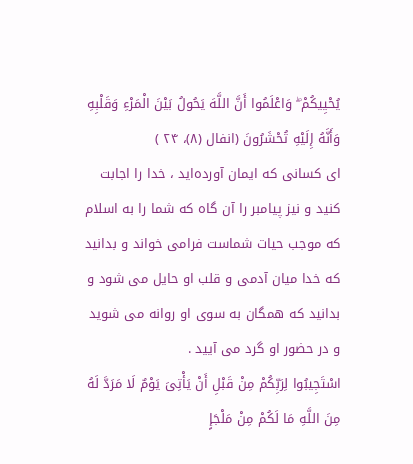یُحْیِیکُمْ ۖ وَاعْلَمُوا أَنَّ اللَّهَ یَحُولُ بَیْنَ الْمَرْءِ وَقَلْبِهِ وَأَنَّهُ إِلَیْهِ تُحْشَرُونَ (انفال (۸)، ۲۴ )
اى کسانى که ایمان آورده‌اید ، خدا را اجابت کنید و نیز پیامبر را آن گاه که شما را به اسلام که موجب حیات شماست فرامى خواند و بدانید که خدا میان آدمى و قلب او حایل مى شود و بدانید که همگان به سوى او روانه مى شوید و در حضور او گرد مى آیید .
اسْتَجِیبُوا لِرَبِّکُمْ مِنْ قَبْلِ أَنْ یَأْتِیَ یَوْمٌ لَا مَرَدَّ لَهُ مِنَ اللَّهِ مَا لَکُمْ مِنْ مَلْجَإٍ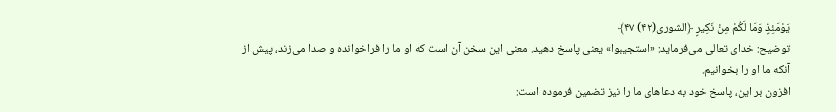یَوْمَئِذٍ وَمَا لَکُمْ مِنْ نَکِیرٍ ﴿الشورى(۴۲) ۴٧﴾
توضیح: خدای تعالی می‌فرماید: «استجیبوا» یعنی پاسخ دهید. معنی این سخن آن است که او ما را فراخوانده و صدا می‌زند، پیش از آنکه ما او را بخوانیم.
افزون بر این، پاسخ خود به دعاهای ما را نیز تضمین فرموده است: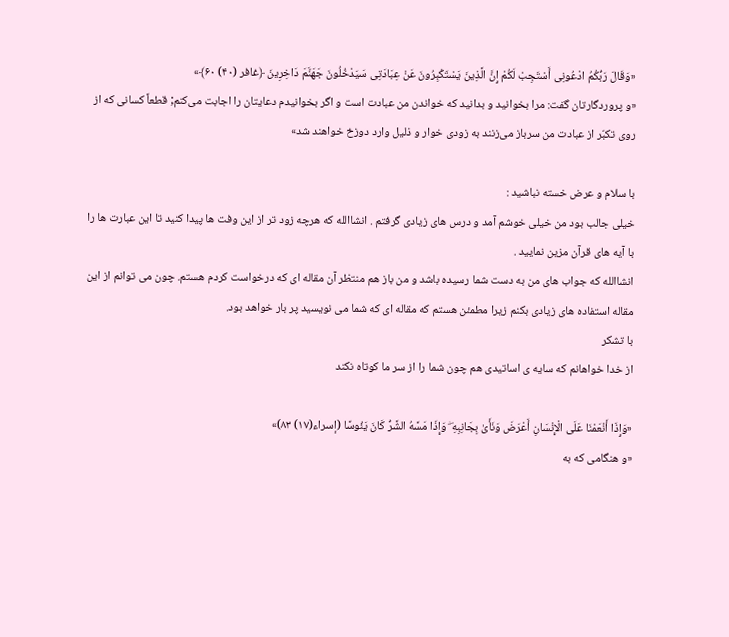«وَقَالَ رَبُّکُمُ ادْعُونِی أَسْتَجِبْ لَکُمْ إِنَّ الَّذِینَ یَسْتَکْبِرُونَ عَنْ عِبَادَتِی سَیَدْخُلُونَ جَهَنَّمَ دَاخِرِینَ ﴿غافر (۴۰) ۶٠﴾»
«و پروردگارتان گفت: مرا بخوانید و بدانید که خواندن من عبادت است و اگر بخوانیدم دعایتان را اجابت مى‌کنم; قطعاً کسانى که از روى تکبّر از عبادت من سرباز مى‌زنند به زودى خوار و ذلیل وارد دوزخ خواهند شد»

با سلام و عرض خسته نباشید :
خیلی جالب بود من خیلی خوشم آمد و درس های زیادی گرفتم . انشاالله که هرچه زود تر از این وفت ها پیدا کنید تا این عبارت ها را با آیه های قرآن مزین نمایید .
انشاالله که جواب های من به دست شما رسیده باشد و من باز هم منتظر آن مقاله ای که درخواست کردم هستم. چون می توانم از این مقاله استفاده های زیادی بکنم زیرا مطمئن هستم که مقاله ای که شما می نویسید پر بار خواهد بود.
با تشکر
از خدا خواهانم که سایه ی اساتیدی هم چون شما را از سر ما کوتاه نکند

«وَإِذَا أَنْعَمْنَا عَلَى الْإِنْسَانِ أَعْرَضَ وَنَأَىٰ بِجَانِبِهِ ۖ وَإِذَا مَسَّهُ الشَّرُّ کَانَ یَئُوسًا (إسراء(۱۷) ۸۳)»
«و هنگامى که به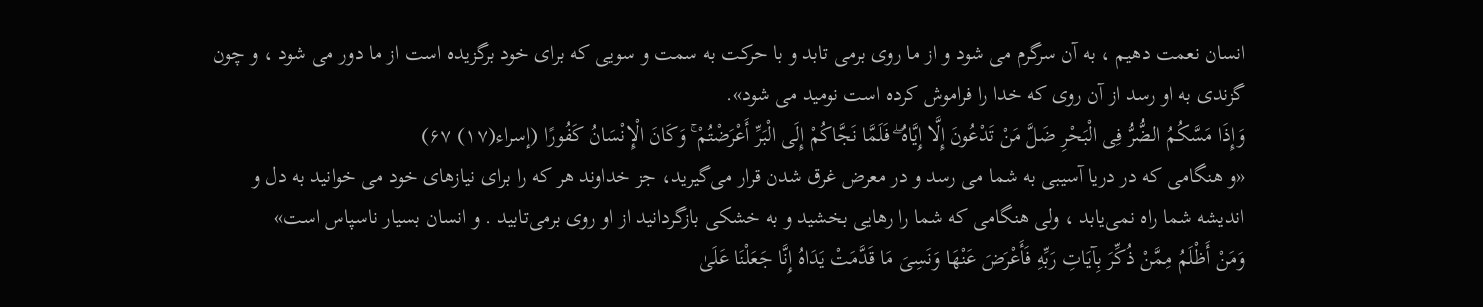انسان نعمت دهیم ، به آن سرگرم مى شود و از ما روى برمى تابد و با حرکت به سمت و سویى که براى خود برگزیده است از ما دور مى شود ، و چون گزندى به او رسد از آن روى که خدا را فراموش کرده است نومید مى شود».
وَإِذَا مَسَّکُمُ الضُّرُّ فِی الْبَحْرِ ضَلَّ مَنْ تَدْعُونَ إِلَّا إِیَّاهُ ۖ فَلَمَّا نَجَّاکُمْ إِلَى الْبَرِّ أَعْرَضْتُمْ ۚ وَکَانَ الْإِنْسَانُ کَفُورًا (إسراء(۱۷) ۶۷)
«و هنگامى که در دریا آسیبى به شما مى رسد و در معرض غرق شدن قرار مى‌گیرید، جز خداوند هر که را براى نیازهاى خود مى خوانید به دل و اندیشه شما راه نمى‌یابد ، ولى هنگامى که شما را رهایى بخشید و به خشکى بازگردانید از او روى برمى‌تابید . و انسان بسیار ناسپاس است»
وَمَنْ أَظْلَمُ مِمَّنْ ذُکِّرَ بِآیَاتِ رَبِّهِ فَأَعْرَضَ عَنْهَا وَنَسِیَ مَا قَدَّمَتْ یَدَاهُ إِنَّا جَعَلْنَا عَلَىٰ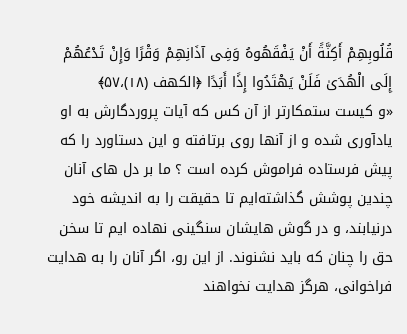قُلُوبِهِمْ أَکِنَّةً أَنْ یَفْقَهُوهُ وَفِی آذَانِهِمْ وَقْرًا وَإِنْ تَدْعُهُمْ إِلَى الْهُدَىٰ فَلَنْ یَهْتَدُوا إِذًا أَبَدًا ﴿الکهف (۱۸)،۵٧﴾
«و کیست ستمکارتر از آن کس که آیات پروردگارش به او یادآورى شده و از آنها روى برتافته و این دستاورد را که پیش فرستاده فراموش کرده است ؟ ما بر دل هاى آنان چندین پوشش گذاشته‌ایم تا حقیقت را به اندیشه خود درنیابند، و در گوش هایشان سنگینى نهاده ایم تا سخن حق را چنان که باید نشنوند. از این رو، اگر آنان را به هدایت فراخوانى، هرگز هدایت نخواهند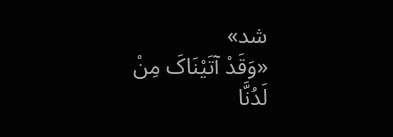شد»
«وَقَدْ آتَیْنَاکَ مِنْ لَدُنَّا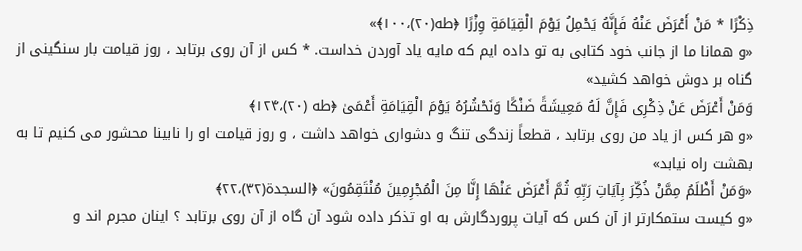ذِکْرًا * مَنْ أَعْرَضَ عَنْهُ فَإِنَّهُ یَحْمِلُ یَوْمَ الْقِیَامَةِ وِزْرًا ﴿طه(۲۰)،١٠٠﴾»
«و همانا ما از جانب خود کتابى به تو داده ایم که مایه یاد آوردن خداست. * کس از آن روى برتابد ، روز قیامت بار سنگینى از گناه بر دوش خواهد کشید»
وَمَنْ أَعْرَضَ عَنْ ذِکْرِی فَإِنَّ لَهُ مَعِیشَةً ضَنْکًا وَنَحْشُرُهُ یَوْمَ الْقِیَامَةِ أَعْمَىٰ ﴿طه (۲۰)،١٢۴﴾
«و هر کس از یاد من روى برتابد ، قطعاً زندگى تنگ و دشوارى خواهد داشت ، و روز قیامت او را نابینا محشور مى کنیم تا به بهشت راه نیابد»
«وَمَنْ أَظْلَمُ مِمَّنْ ذُکِّرَ بِآیَاتِ رَبِّهِ ثُمَّ أَعْرَضَ عَنْهَا إِنَّا مِنَ الْمُجْرِمِینَ مُنْتَقِمُونَ» ﴿السجدة(۳۲)،٢٢﴾
«و کیست ستمکارتر از آن کس که آیات پروردگارش به او تذکر داده شود آن گاه از آن روى برتابد ؟ اینان مجرم اند و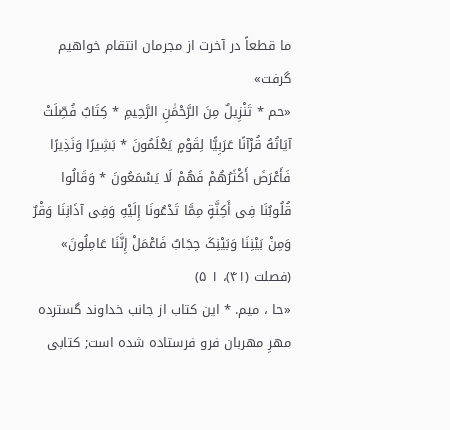ما قطعاً در آخرت از مجرمان انتقام خواهیم گرفت»
«حم * تَنْزِیلٌ مِنَ الرَّحْمَٰنِ الرَّحِیمِ * کِتَابٌ فُصِّلَتْ آیَاتُهُ قُرْآنًا عَرَبِیًّا لِقَوْمٍ یَعْلَمُونَ * بَشِیرًا وَنَذِیرًا فَأَعْرَضَ أَکْثَرُهُمْ فَهُمْ لَا یَسْمَعُونَ * وَقَالُوا قُلُوبُنَا فِی أَکِنَّةٍ مِمَّا تَدْعُونَا إِلَیْهِ وَفِی آذَانِنَا وَقْرٌ وَمِنْ بَیْنِنَا وَبَیْنِکَ حِجَابٌ فَاعْمَلْ إِنَّنَا عَامِلُونَ» (فصلت (۴۱)، ۱ ۵)
«حا ، میم. * این کتاب از جانب خداوند گسترده مهرِ مهربان فرو فرستاده شده است; کتابى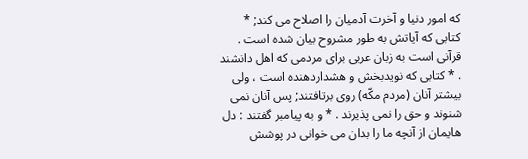که امور دنیا و آخرت آدمیان را اصلاح مى کند; * کتابى که آیاتش به طور مشروح بیان شده است . قرآنى است به زبان عربى براى مردمى که اهل دانشند . * کتابى که نویدبخش و هشداردهنده است ، ولى بیشتر آنان (مردم مکّه) روى برتافتند; پس آنان نمى شنوند و حق را نمى پذیرند . * و به پیامبر گفتند : دل هایمان از آنچه ما را بدان مى خوانى در پوشش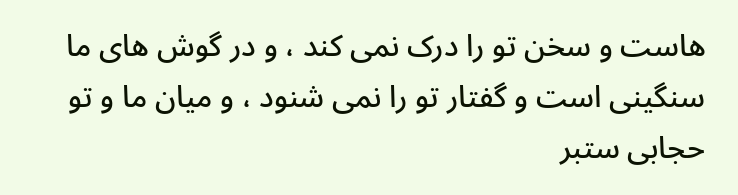هاست و سخن تو را درک نمى کند ، و در گوش هاى ما سنگینى است و گفتار تو را نمى شنود ، و میان ما و تو حجابى ستبر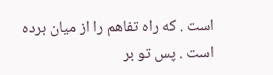است . که راه تفاهم را از میان برده است . پس تو بر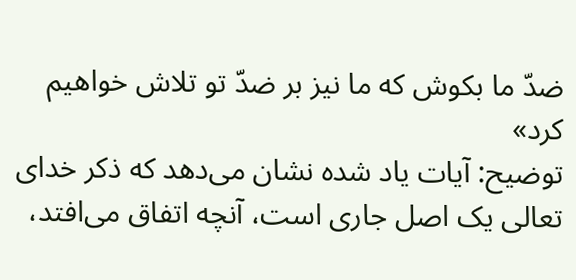ضدّ ما بکوش که ما نیز بر ضدّ تو تلاش خواهیم کرد»
توضیح: آیات یاد شده نشان می‌دهد که ذکر خدای تعالی یک اصل جاری است، آنچه اتفاق می‌افتد،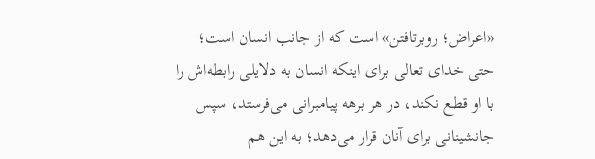«اعراض؛ روبرتافتن» است که از جانب انسان است؛ حتی خدای تعالی برای اینکه انسان به دلایلی رابطه‌اش را با او قطع نکند، در هر برهه پیامبرانی می‌فرستد، سپس جانشینانی برای آنان قرار می‌دهد؛ به این هم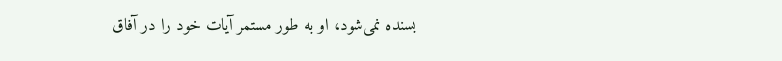بسنده نمی‌شود، او به طور مستمر آیات خود را در آفاق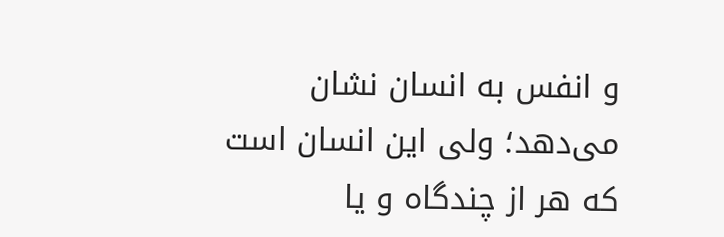و انفس به انسان نشان می‌دهد؛ ولی این انسان است که هر از چندگاه و یا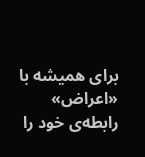برای همیشه با «اعراض» رابطه‌ی خود را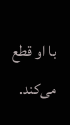با او قطع می‌کند.